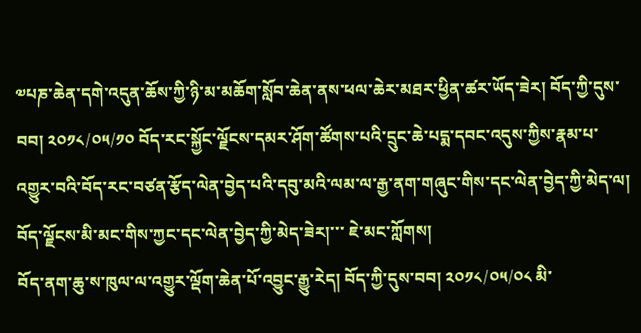༧པཎ་ཆེན་དགེ་འདུན་ཆོས་ཀྱི་ཉི་མ་མཆོག་སློབ་ཆེན་ནས་ཕལ་ཆེར་མཐར་ཕྱིན་ཚར་ཡོད་ཟེར། བོད་ཀྱི་དུས་བབ། ༢༠༡༨/༠༥/༡༠ བོད་རང་སྐྱོང་ལྗོངས་དམར་ཤོག་ཚོགས་པའི་དྲུང་ཆེ་པདྨ་དབང་འདུས་ཀྱིས་རྣམ་པ་འགྱུར་བའི་བོད་རང་བཙན་རྩོད་ལེན་བྱེད་པའི་དབུ་མའི་ལམ་ལ་རྒྱ་ནག་གཞུང་གིས་དང་ལེན་བྱེད་ཀྱི་མེད་ལ། བོད་ལྗོངས་མི་མང་གིས་ཀྱང་དང་ལེན་བྱེད་ཀྱི་མེད་ཟེར།་་་ ཇེ་མང་ཀློགས།
བོད་ནག་ཆུ་ས་ཁུལ་ལ་འགྱུར་ལྡོག་ཆེན་པོ་འབྱུང་རྒྱུ་རེད། བོད་ཀྱི་དུས་བབ། ༢༠༡༨/༠༥/༠༨ མི་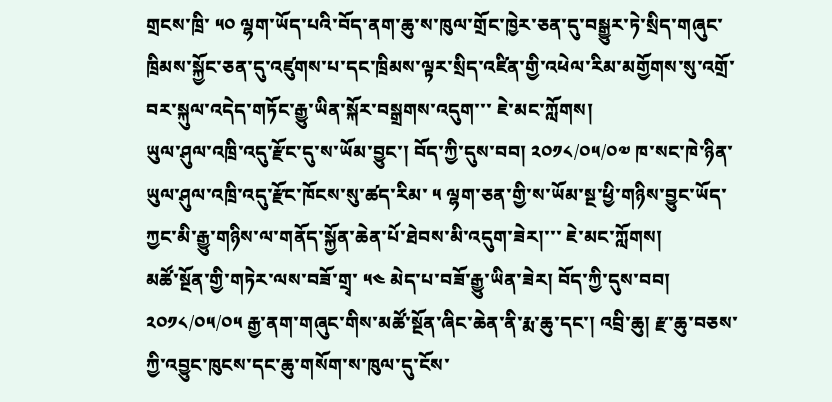གྲངས་ཁྲི་ ༥༠ ལྷག་ཡོད་པའི་བོད་ནག་ཆུ་ས་ཁུལ་གྲོང་ཁྱེར་ཅན་དུ་བསྒྱུར་ཏེ་སྲིད་གཞུང་ཁྲིམས་སྐྱོང་ཅན་དུ་འཛུགས་པ་དང་ཁྲིམས་ལྟར་སྲིད་འཛིན་གྱི་འཕེལ་རིམ་མགྱོགས་སུ་འགྲོ་བར་སྐུལ་འདེད་གཏོང་རྒྱུ་ཡིན་སྐོར་བསྒྲགས་འདུག་་་ ཇེ་མང་ཀློགས།
ཡུལ་ཤུལ་འཁྲི་འདུ་རྫོང་དུ་ས་ཡོམ་བྱུང་། བོད་ཀྱི་དུས་བབ། ༢༠༡༨/༠༥/༠༧ ཁ་སང་ཁེ་ཉིན་ཡུལ་ཤུལ་འཁྲི་འདུ་རྫོང་ཁོངས་སུ་ཚད་རིམ་ ༥ ལྷག་ཅན་གྱི་ས་ཡོམ་སྔ་ཕྱི་གཉིས་བྱུང་ཡོད་ཀྱང་མི་རྒྱུ་གཉིས་ལ་གནོད་སྐྱོན་ཆེན་པོ་ཐེབས་མི་འདུག་ཟེར།་་་ ཇེ་མང་ཀློགས།
མཚོ་སྔོན་གྱི་གཏེར་ལས་བཟོ་གྲྭ་ ༥༤ མེད་པ་བཟོ་རྒྱུ་ཡིན་ཟེར། བོད་ཀྱི་དུས་བབ། ༢༠༡༨/༠༥/༠༥ རྒྱ་ནག་གཞུང་གིས་མཚོ་སྔོན་ཞིང་ཆེན་ནི་རྨ་ཆུ་དང་། འབྲི་ཆུ། རྫ་ཆུ་བཅས་ཀྱི་འབྱུང་ཁུངས་དང་ཆུ་གསོག་ས་ཁུལ་དུ་ངོས་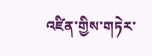འཛིན་གྱིས་གཏེར་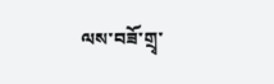ལས་བཟོ་གྲྭ་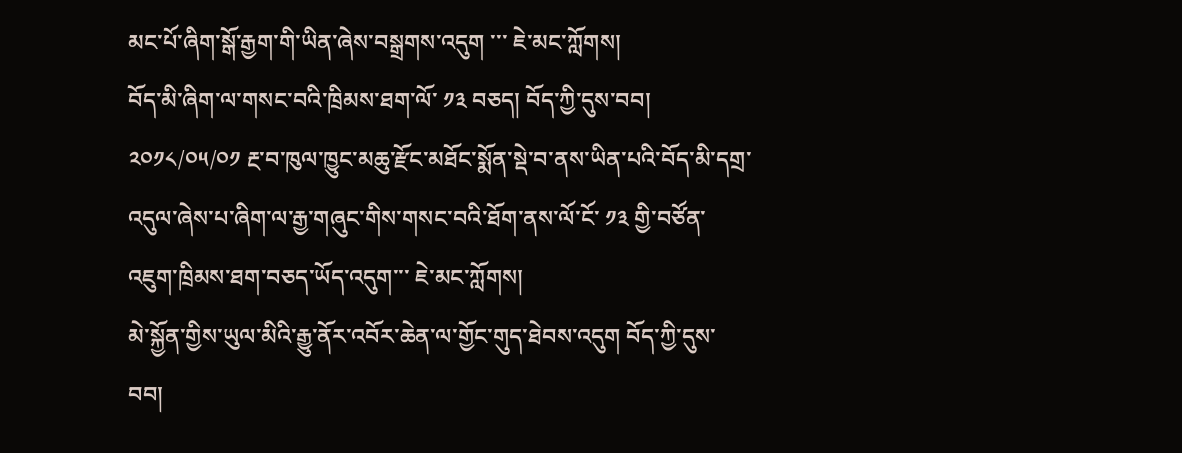མང་པོ་ཞིག་སྒོ་རྒྱག་གི་ཡིན་ཞེས་བསྒྲགས་འདུག ་་་ ཇེ་མང་ཀློགས།
བོད་མི་ཞིག་ལ་གསང་བའི་ཁྲིམས་ཐག་ལོ་ ༡༣ བཅད། བོད་ཀྱི་དུས་བབ། ༢༠༡༨/༠༥/༠༡ རྔ་བ་ཁུལ་ཁྱུང་མཆུ་རྫོང་མཐོང་སྨོན་སྡེ་བ་ནས་ཡིན་པའི་བོད་མི་དགྲ་འདུལ་ཞེས་པ་ཞིག་ལ་རྒྱ་གཞུང་གིས་གསང་བའི་ཐོག་ནས་ལོ་ངོ་ ༡༣ གྱི་བཙོན་འཇུག་ཁྲིམས་ཐག་བཅད་ཡོད་འདུག་་་ ཇེ་མང་ཀློགས།
མེ་སྐྱོན་གྱིས་ཡུལ་མིའི་རྒྱུ་ནོར་འབོར་ཆེན་ལ་གྱོང་གུད་ཐེབས་འདུག བོད་ཀྱི་དུས་བབ།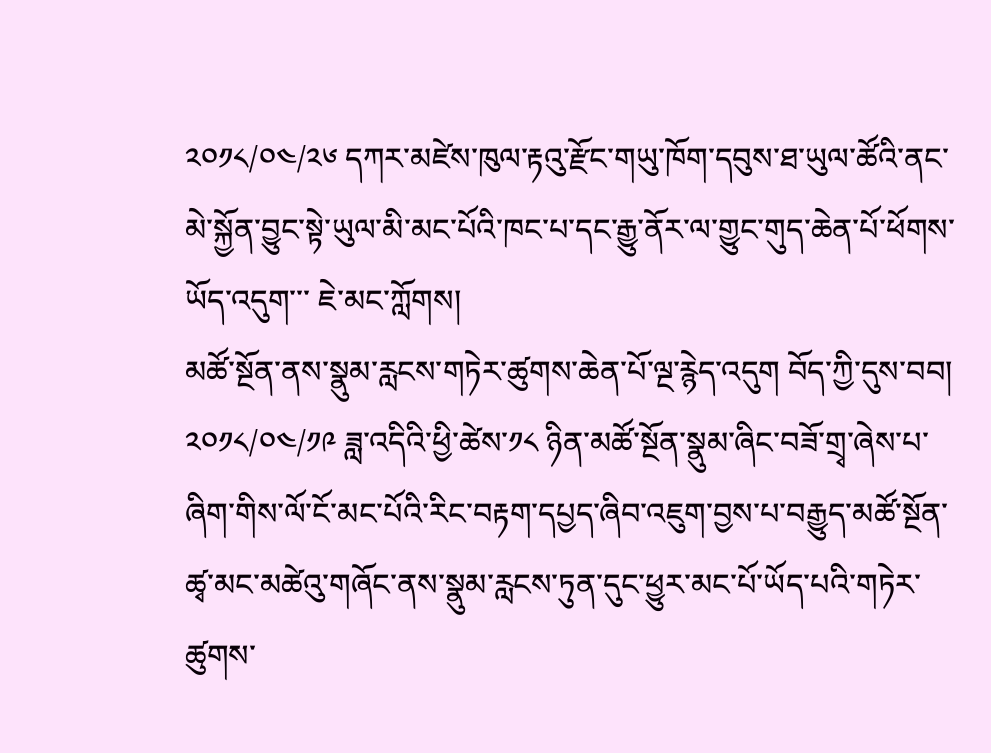༢༠༡༨/༠༤/༢༦ དཀར་མཛེས་ཁུལ་རྟའུ་རྫོང་གཡུ་ཁོག་དབུས་ཐ་ཡུལ་ཚོའི་ནང་མེ་སྐྱོན་བྱུང་སྟེ་ཡུལ་མི་མང་པོའི་ཁང་པ་དང་རྒྱུ་ནོར་ལ་གྱུང་གུད་ཆེན་པོ་ཕོགས་ཡོད་འདུག་་་ ཇེ་མང་ཀློགས།
མཚོ་སྔོན་ནས་སྣུམ་རླངས་གཏེར་ཚུགས་ཆེན་པོ་ལྔ་རྙེད་འདུག བོད་ཀྱི་དུས་བབ། ༢༠༡༨/༠༤/༡༩ ཟླ་འདིའི་ཕྱི་ཚེས་༡༨ ཉིན་མཚོ་སྔོན་སྣུམ་ཞིང་བཟོ་གྲྭ་ཞེས་པ་ཞིག་གིས་ལོ་ངོ་མང་པོའི་རིང་བརྟག་དཔྱད་ཞིབ་འཇུག་བྱས་པ་བརྒྱུད་མཚོ་སྔོན་ཚྭ་མང་མཚེའུ་གཞོང་ནས་སྣུམ་རླངས་ཏུན་དུང་ཕྱུར་མང་པོ་ཡོད་པའི་གཏེར་ཚུགས་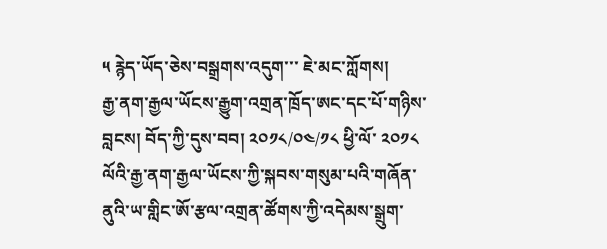༥ རྙེད་ཡོད་ཅེས་བསྒྲགས་འདུག་་་ ཇེ་མང་ཀློགས།
རྒྱ་ནག་རྒྱལ་ཡོངས་རྒྱུག་འགྲན་ཁྲོད་ཨང་དང་པོ་གཉིས་བླངས། བོད་ཀྱི་དུས་བབ། ༢༠༡༨/༠༤/༡༨ ཕྱི་ལོ་ ༢༠༡༨ ལོའི་རྒྱ་ནག་རྒྱལ་ཡོངས་ཀྱི་སྐབས་གསུམ་པའི་གཞོན་ནུའི་ཡ་གླིང་ཨོ་རྩལ་འགྲན་ཚོགས་ཀྱི་འདེམས་སྒྲུག་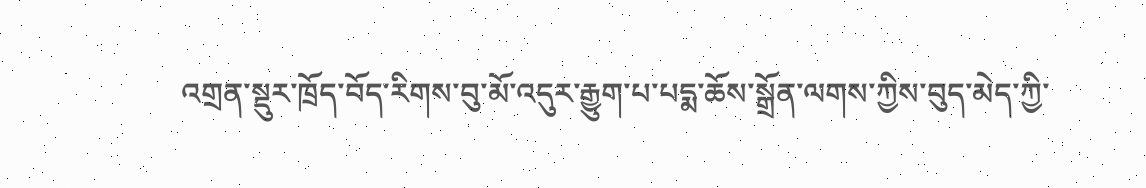འགྲན་སྡུར་ཁྲོད་བོད་རིགས་བུ་མོ་འདུར་རྒྱུག་པ་པདྨ་ཆོས་སྒྲོན་ལགས་ཀྱིས་བུད་མེད་ཀྱི་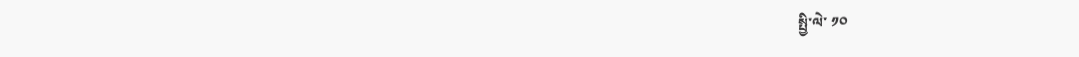སྤྱི་ལེ་ ༡༠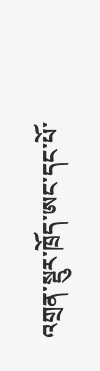འགྲན་སྡུར་ཁྲོད་ཨང་དང་པོ་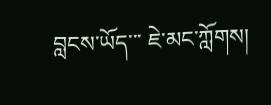བླངས་ཡོད་་་ ཇེ་མང་ཀློགས།